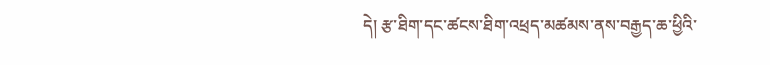དེ། རྩ་ཐིག་དང་ཚངས་ཐིག་འཕྲད་མཚམས་ནས་བརྒྱད་ཆ་ཕྱིའི་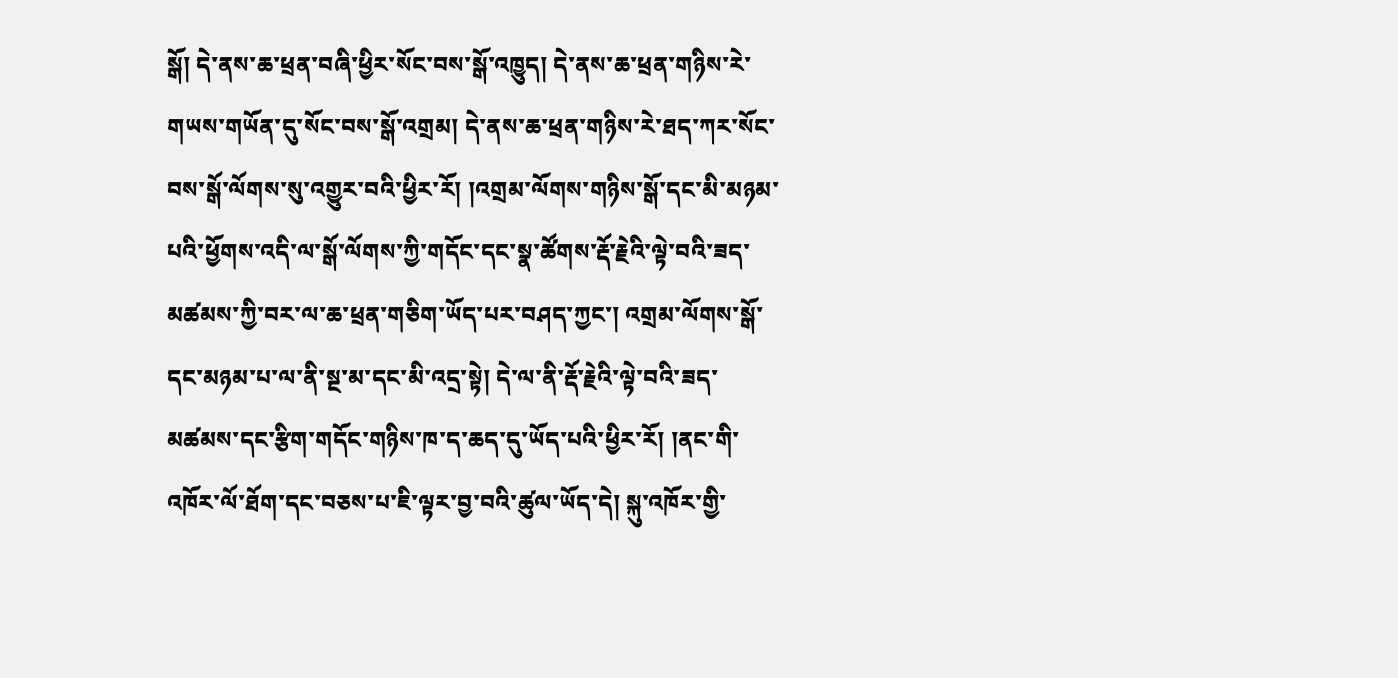སྒོ། དེ་ནས་ཆ་ཕྲན་བཞི་ཕྱིར་སོང་བས་སྒོ་འཁྱུད། དེ་ནས་ཆ་ཕྲན་གཉིས་རེ་གཡས་གཡོན་དུ་སོང་བས་སྒོ་འགྲམ། དེ་ནས་ཆ་ཕྲན་གཉིས་རེ་ཐད་ཀར་སོང་བས་སྒོ་ལོགས་སུ་འགྱུར་བའི་ཕྱིར་རོ། །འགྲམ་ལོགས་གཉིས་སྒོ་དང་མི་མཉམ་པའི་ཕྱོགས་འདི་ལ་སྒོ་ལོགས་ཀྱི་གདོང་དང་སྣ་ཚོགས་རྡོ་རྗེའི་ལྟེ་བའི་ཟད་མཚམས་ཀྱི་བར་ལ་ཆ་ཕྲན་གཅིག་ཡོད་པར་བཤད་ཀྱང་། འགྲམ་ལོགས་སྒོ་དང་མཉམ་པ་ལ་ནི་སྔ་མ་དང་མི་འདྲ་སྟེ། དེ་ལ་ནི་རྡོ་རྗེའི་ལྟེ་བའི་ཟད་མཚམས་དང་རྩིག་གདོང་གཉིས་ཁ་ད་ཆད་དུ་ཡོད་པའི་ཕྱིར་རོ། །ནང་གི་འཁོར་ལོ་ཐོག་དང་བཅས་པ་ཇི་ལྟར་བྱ་བའི་ཚུལ་ཡོད་དེ། སྐུ་འཁོར་གྱི་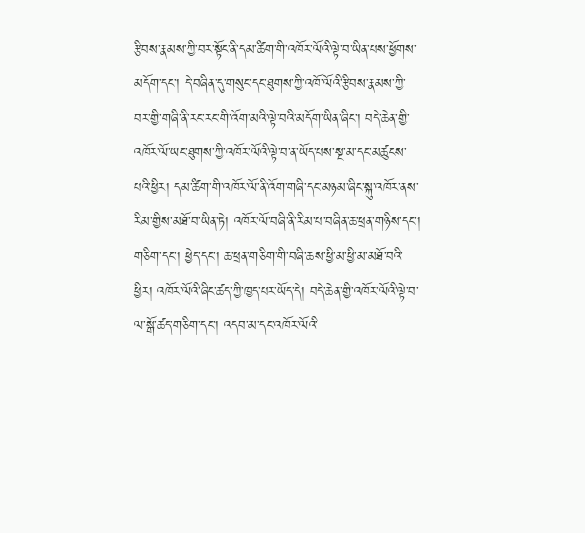རྩིབས་རྣམས་ཀྱི་བར་སྟོང་ནི་དམ་ཚིག་གི་འཁོར་ལོའི་ལྟེ་བ་ཡིན་པས་ཕྱོགས་མདོག་དང་། དེ་བཞིན་དུ་གསུང་དང་ཐུགས་ཀྱི་འཁོ་ལོའི་རྩིབས་རྣམས་ཀྱི་བར་གྱི་གཞི་ནི་རང་རང་གི་འོག་མའི་ལྟེ་བའི་མདོག་ཡིན་ཞིང་། བདེ་ཆེན་གྱི་འཁོར་ལོ་ཡང་ཐུགས་ཀྱི་འཁོར་ལོའི་ལྟེ་བ་ན་ཡོད་པས་སྔ་མ་དང་མཚུངས་པའི་ཕྱིར། དམ་ཚིག་གི་འཁོར་ལོ་ནི་འོག་གཞི་དང་མཉམ་ཞིང་སྐུ་འཁོར་ནས་རིམ་གྱིས་མཐོ་བ་ཡིན་ཏེ། འཁོར་ལོ་བཞི་ནི་རིམ་པ་བཞིན་ཆ་ཕྲན་གཉིས་དང་། གཅིག་དང་། ཕྱེད་དང་། ཆ་ཕྲན་གཅིག་གི་བཞི་ཆས་ཕྱི་མ་ཕྱི་མ་མཐོ་བའི་ཕྱིར། འཁོར་ལོའི་ཞིང་ཚད་ཀྱི་ཁྱད་པར་ཡོད་དེ། བདེ་ཆེན་གྱི་འཁོར་ལོའི་ལྟེ་བ་ལ་སྒོ་ཚད་གཅིག་དང་། འདབ་མ་དང་འཁོར་ལོའི་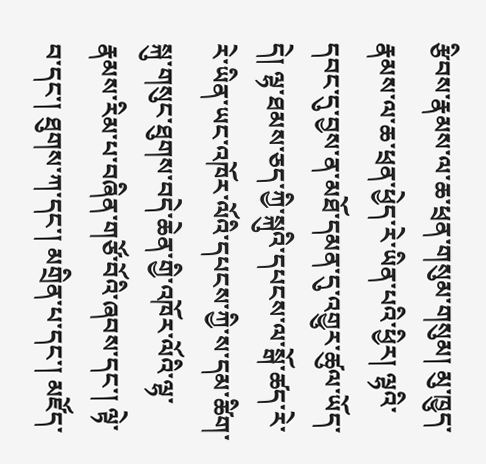རྩིབས་རྣམས་ལ་ཆ་ཕྲན་གསུམ་གསུམ། མུ་ཁྱུད་རྣམས་ལ་ཆ་ཕྲན་ཕྱེད་རེ་ཡིན་པའི་ཕྱིར། ལྷའི་དབང་དུ་བྱས་ན་མཐོ་དམན་དུ་འགྱུར་ཚུལ་ཡོད་དེ། ལྷ་ཐམས་ཅད་ཀྱི་སྐུའི་དཔངས་ལ་སྒོ་ཚད་རེ་རེ་ཡིན་ཡང་འཁོར་ལོའི་དཔངས་ཀྱི་ས་དམ་ཚིག་སྐུ་གསུང་ཐུགས་བདེ་ཆེན་གྱི་འཁོར་ལོའི་ལྷ་རྣམས་རིམ་པ་བཞིན་གཙོ་བོའི་ཞབས་དང་། ལྟེ་བ་དང་། ཐུགས་ཀ་དང་། མགྲིན་པ་དང་། མཛོད་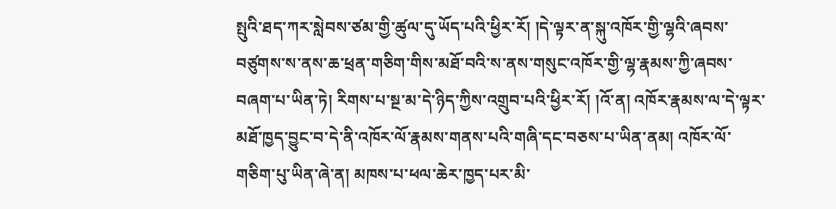སྤུའི་ཐད་ཀར་སླེབས་ཙམ་གྱི་ཚུལ་དུ་ཡོད་པའི་ཕྱིར་རོ། །དེ་ལྟར་ན་སྐུ་འཁོར་གྱི་ལྷའི་ཞབས་བཙུགས་ས་ནས་ཆ་ཕྲན་གཅིག་གིས་མཐོ་བའི་ས་ནས་གསུང་འཁོར་གྱི་ལྷ་རྣམས་ཀྱི་ཞབས་བཞག་པ་ཡིན་ཏེ། རིགས་པ་སྔ་མ་དེ་ཉིད་ཀྱིས་འགྲུབ་པའི་ཕྱིར་རོ། །འོ་ན། འཁོར་རྣམས་ལ་དེ་ལྟར་མཐོ་ཁྱད་བྱུང་བ་དེ་ནི་འཁོར་ལོ་རྣམས་གནས་པའི་གཞི་དང་བཅས་པ་ཡིན་ནམ། འཁོར་ལོ་གཅིག་པུ་ཡིན་ཞེ་ན། མཁས་པ་ཕལ་ཆེར་ཁྱད་པར་མི་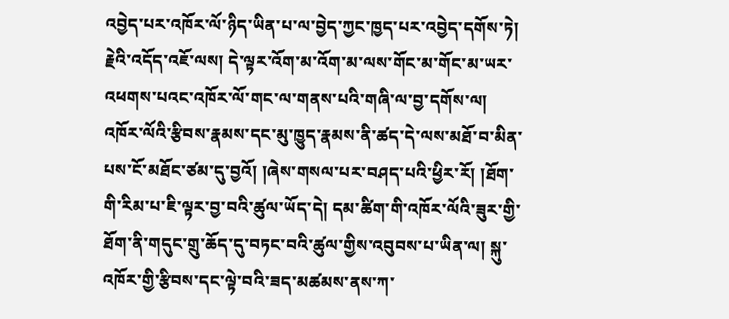འབྱེད་པར་འཁོར་ལོ་ཉིད་ཡིན་པ་ལ་བྱེད་ཀྱང་ཁྱད་པར་འབྱེད་དགོས་ཏེ། རྗེའི་འདོད་འཇོ་ལས། དེ་ལྟར་འོག་མ་འོག་མ་ལས་གོང་མ་གོང་མ་ཡར་འཕགས་པའང་འཁོར་ལོ་གང་ལ་གནས་པའི་གཞི་ལ་བྱ་དགོས་ལ། འཁོར་ལོའི་རྩིབས་རྣམས་དང་མུ་ཁྱུད་རྣམས་ནི་ཚད་དེ་ལས་མཐོ་བ་མིན་པས་ངོ་མཐོང་ཙམ་དུ་བྱའོ། །ཞེས་གསལ་པར་བཤད་པའི་ཕྱིར་རོ། །ཐོག་གི་རིམ་པ་ཇི་ལྟར་བྱ་བའི་ཚུལ་ཡོད་དེ། དམ་ཚིག་གི་འཁོར་ལོའི་ཟུར་གྱི་ཐོག་ནི་གདུང་གྲུ་ཆོད་དུ་བཏང་བའི་ཚུལ་གྱིས་འབུབས་པ་ཡིན་ལ། སྐུ་འཁོར་གྱི་རྩིབས་དང་ལྟེ་བའི་ཟད་མཚམས་ནས་ཀ་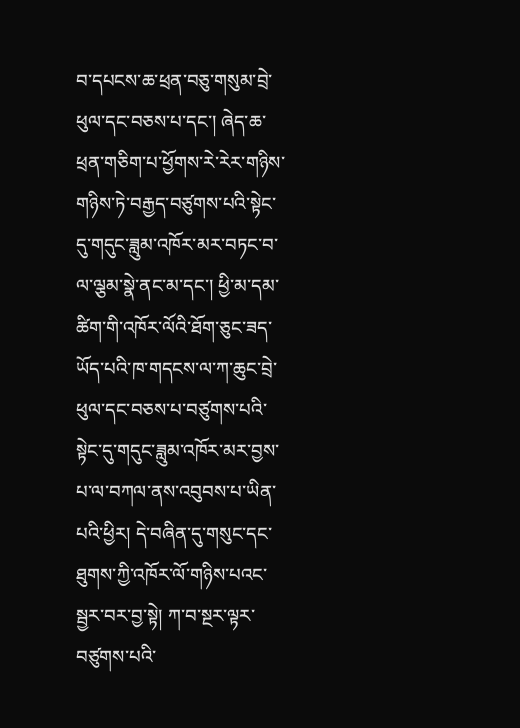བ་དཔངས་ཆ་ཕྲན་བཅུ་གསུམ་བྲེ་ཕུལ་དང་བཅས་པ་དང་། ཞེད་ཆ་ཕྲན་གཅིག་པ་ཕྱོགས་རེ་རེར་གཉིས་གཉིས་ཏེ་བརྒྱད་བཙུགས་པའི་སྟེང་དུ་གདུང་ཟླུམ་འཁོར་མར་བཏང་བ་ལ་ལྕམ་སྣེ་ནང་མ་དང་། ཕྱི་མ་དམ་ཚིག་གི་འཁོར་ལོའི་ཐོག་ཅུང་ཟད་ཡོད་པའི་ཁ་གདངས་ལ་ཀ་ཆུང་བྲེ་ཕུལ་དང་བཅས་པ་བཙུགས་པའི་སྟེང་དུ་གདུང་ཟླུམ་འཁོར་མར་བྱས་པ་ལ་བཀལ་ནས་འབུབས་པ་ཡིན་པའི་ཕྱིར། དེ་བཞིན་དུ་གསུང་དང་ཐུགས་ཀྱི་འཁོར་ལོ་གཉིས་པའང་སྦྱར་བར་བྱ་སྟེ། ཀ་བ་སྔར་ལྟར་བཙུགས་པའི་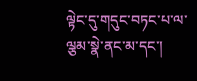ལྟེང་དུ་གདུང་བཏང་པ་ལ་ལྕམ་སྣེ་ནང་མ་དང་།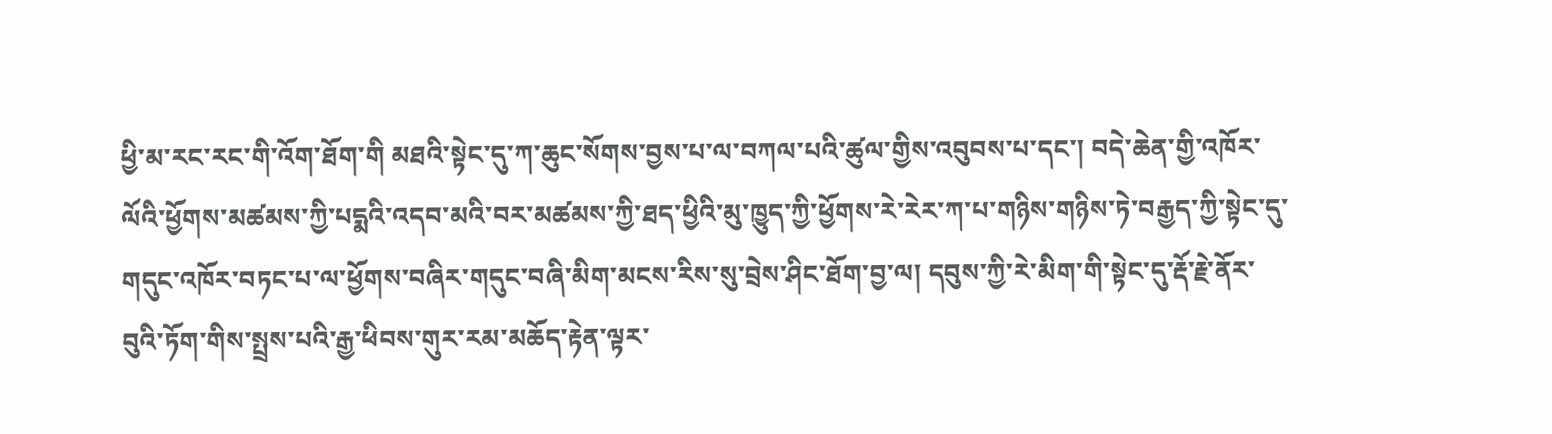ཕྱི་མ་རང་རང་གི་འོག་ཐོག་གི མཐའི་སྟེང་དུ་ཀ་ཆུང་སོགས་བྱས་པ་ལ་བཀལ་པའི་ཚུལ་གྱིས་འབུབས་པ་དང་། བདེ་ཆེན་གྱི་འཁོར་ལོའི་ཕྱོགས་མཚམས་ཀྱི་པདྨའི་འདབ་མའི་བར་མཚམས་ཀྱི་ཐད་ཕྱིའི་མུ་ཁྱུད་ཀྱི་ཕྱོགས་རེ་རེར་ཀ་པ་གཉིས་གཉིས་ཏེ་བརྒྱད་ཀྱི་སྟེང་དུ་གདུང་འཁོར་བཏང་པ་ལ་ཕྱོགས་བཞིར་གདུང་བཞི་མིག་མངས་རིས་སུ་བྲེས་ཤིང་ཐོག་བྱ་ལ། དབུས་ཀྱི་རེ་མིག་གི་སྟེང་དུ་རྡོ་རྗེ་ནོར་བུའི་ཏོག་གིས་སྤྲས་པའི་རྒྱ་ཕིབས་གུར་རམ་མཆོད་རྟེན་ལྟར་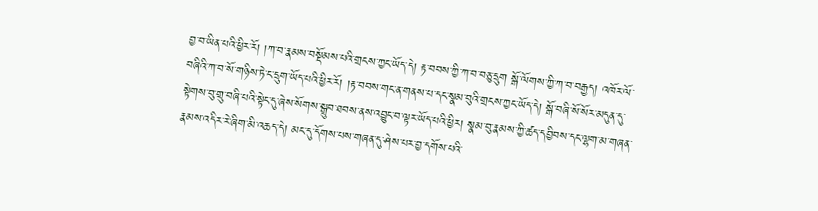བྱ་བ་ཡིན་པའི་ཕྱིར་རོ། །ཀ་བ་རྣམས་བསྡོམས་པའི་གྲངས་ཀྱང་ཡོད་དེ། རྟ་བབས་ཀྱི་ཀ་བ་བཅུ་དྲུག སྒོ་ལོགས་ཀྱི་ཀ་བ་བརྒྱད། འཁོར་ལོ་བཞིའི་ཀ་བ་སོ་གཉིས་ཏེ་ང་དྲུག་ཡོད་པའི་ཕྱིར་རོ། །རྟ་བབས་གང་ན་གནས་པ་དང་སྣམ་བུའི་གྲངས་ཀྱང་ཡོད་དེ། སྒོ་བཞི་སོ་སོར་མདུན་དུ་སྟེགས་བུ་གྲུ་བཞི་པའི་སྟེང་དུ་ཞེས་སོགས་སྒྲུབ་ཐབས་ནས་འབྱུང་བ་ལྟར་ཡོད་པའི་ཕྱིར། སྣམ་བུ་རྣམས་ཀྱི་ཚད་དབྱིབས་དང་ལྷག་མ་གཞན་རྣམས་འདིར་རེ་ཞིག་མི་འཆད་དེ། མང་དུ་དོགས་པས་གཞན་དུ་ཤེས་པར་བྱ་དགོས་པའི་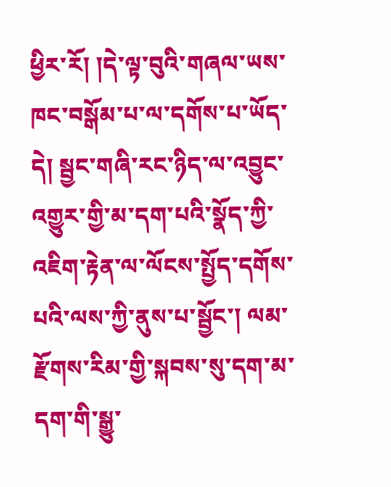ཕྱིར་རོ། །དེ་ལྟ་བུའི་གཞལ་ཡས་ཁང་བསྒོམ་པ་ལ་དགོས་པ་ཡོད་དེ། སྦྱང་གཞི་རང་ཉིད་ལ་འབྱུང་འགྱུར་གྱི་མ་དག་པའི་སྣོད་ཀྱི་འཇིག་རྟེན་ལ་ལོངས་སྤྱོད་དགོས་པའི་ལས་ཀྱི་ནུས་པ་སྦྱོང་། ལམ་རྫོགས་རིམ་གྱི་སྐབས་སུ་དག་མ་དག་གི་སྒྱུ་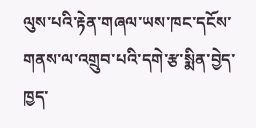ལུས་པའི་རྟེན་གཞལ་ཡས་ཁང་དངོས་གནས་ལ་འགྲུབ་པའི་དགེ་རྩ་སྨིན་བྱེད་ཁྱད་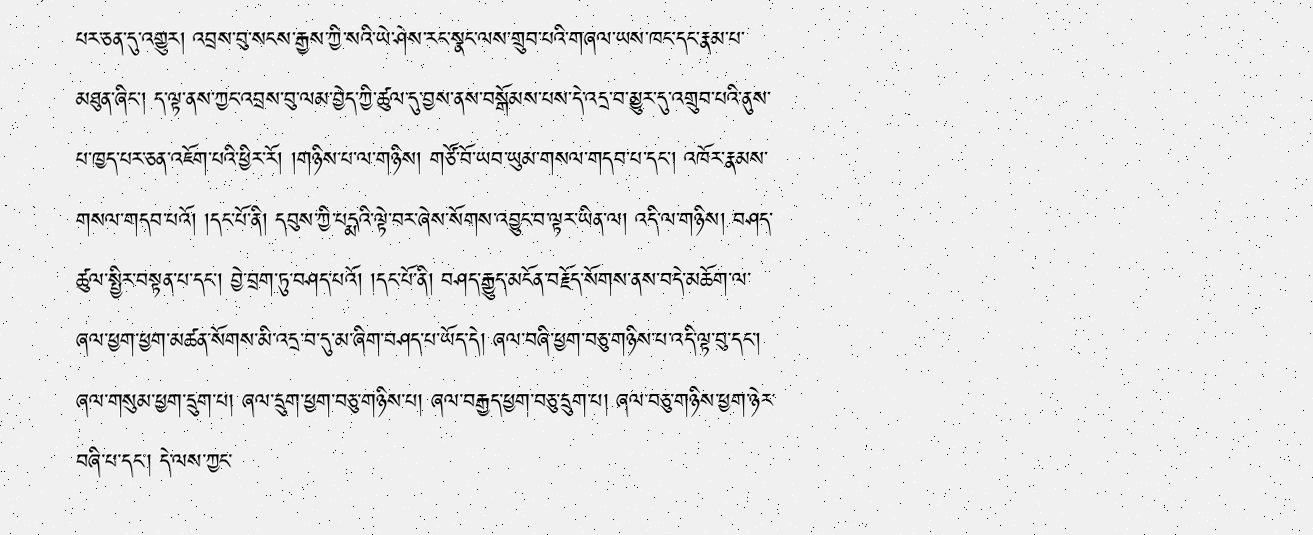པར་ཅན་དུ་འགྱུར། འབྲས་བུ་སངས་རྒྱས་ཀྱི་སའི་ཡེ་ཤེས་རང་སྣང་ལས་གྲུབ་པའི་གཞལ་ཡས་ཁང་དང་རྣམ་པ་མཐུན་ཞིང་། ད་ལྟ་ནས་ཀྱང་འབྲས་བུ་ལམ་བྱེད་ཀྱི་ཚུལ་དུ་བྱས་ནས་བསྒོམས་པས་དེ་འདྲ་བ་མྱུར་དུ་འགྲུབ་པའི་ནུས་པ་ཁྱད་པར་ཅན་འཇོག་པའི་ཕྱིར་རོ། །གཉིས་པ་ལ་གཉིས། གཙོ་བོ་ཡབ་ཡུམ་གསལ་གདབ་པ་དང་། འཁོར་རྣམས་གསལ་གདབ་པའོ། །དང་པོ་ནི། དབུས་ཀྱི་པདྨའི་ལྟེ་བར་ཞེས་སོགས་འབྱུང་བ་ལྟར་ཡིན་ལ། འདི་ལ་གཉིས། བཤད་ཚུལ་སྤྱིར་བསྟན་པ་དང་། བྱེ་བྲག་ཏུ་བཤད་པའོ། །དང་པོ་ནི། བཤད་རྒྱུད་མངོན་བརྗོད་སོགས་ནས་བདེ་མཆོག་ལ་ཞལ་ཕྱག་ཕྱག་མཚན་སོགས་མི་འདྲ་བ་དུ་མ་ཞིག་བཤད་པ་ཡོད་དེ། ཞལ་བཞི་ཕྱག་བཅུ་གཉིས་པ་འདི་ལྟ་བུ་དང་། ཞལ་གསུམ་ཕྱག་དྲུག་པ། ཞལ་དྲུག་ཕྱག་བཅུ་གཉིས་པ། ཞལ་བརྒྱད་ཕྱག་བཅུ་དྲུག་པ། ཞལ་བཅུ་གཉིས་ཕྱག་ཉེར་བཞི་པ་དང་། དེ་ལས་ཀྱང་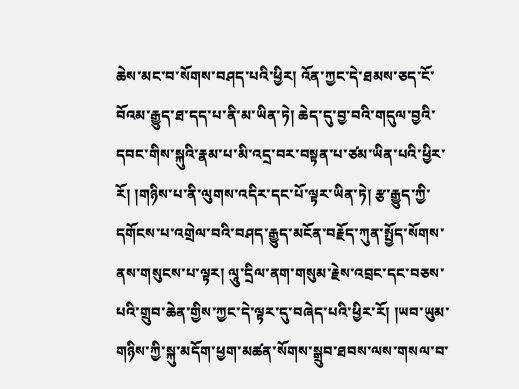ཆེས་མང་བ་སོགས་བཤད་པའི་ཕྱིར། འོན་ཀྱང་དེ་ཐམས་ཅད་ངོ་བོའམ་རྒྱུད་ཐ་དད་པ་ནི་མ་ཡིན་ཏེ། ཆེད་དུ་བྱ་བའི་གདུལ་བྱའི་དབང་གིས་སྐུའི་རྣམ་པ་མི་འདྲ་བར་བསྟན་པ་ཙམ་ཡིན་པའི་ཕྱིར་རོ། །གཉིས་པ་ནི་ལུགས་འདིར་དང་པོ་ལྟར་ཡིན་ཏེ། རྩ་རྒྱུད་ཀྱི་དགོངས་པ་འགྲེལ་བའི་བཤད་རྒྱུད་མངོན་བརྗོད་ཀུན་སྤྱོད་སོགས་ནས་གསུངས་པ་ལྟར། ལཱུ་དྲིལ་ནག་གསུམ་རྗེས་འབྲང་དང་བཅས་པའི་གྲུབ་ཆེན་གྱིས་ཀྱང་དེ་ལྟར་དུ་བཞེད་པའི་ཕྱིར་རོ། །ཡབ་ཡུམ་གཉིས་ཀྱི་སྐུ་མདོག་ཕྱག་མཚན་སོགས་སྒྲུབ་ཐབས་ལས་གསལ་བ་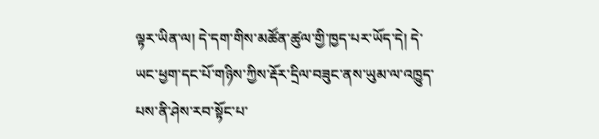ལྟར་ཡིན་ལ། དེ་དག་གིས་མཚོན་ཚུལ་གྱི་ཁྱད་པར་ཡོད་དེ། དེ་ཡང་ཕྱག་དང་པོ་གཉིས་ཀྱིས་རྡོར་དྲིལ་བཟུང་ནས་ཡུམ་ལ་འཁྱུད་པས་ནི་ཤེས་རབ་སྟོང་པ་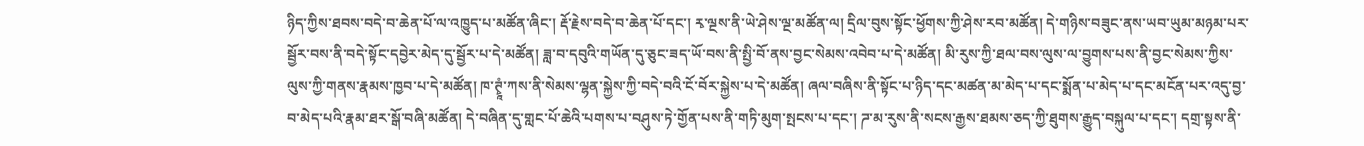ཉིད་ཀྱིས་ཐབས་བདེ་བ་ཆེན་པོ་ལ་འཁྱུད་པ་མཚོན་ཞིང་། རྡོ་རྗེས་བདེ་བ་ཆེན་པོ་དང་། རྭ་ལྔས་ནི་ཡེ་ཤེས་ལྔ་མཚོན་ལ། དྲིལ་བུས་སྟོང་ཕྱོགས་ཀྱི་ཤེས་རབ་མཚོན། དེ་གཉིས་བཟུང་ནས་ཡབ་ཡུམ་མཉམ་པར་སྦྱོར་བས་ནི་བདེ་སྟོང་དབྱེར་མེད་དུ་སྦྱོར་པ་དེ་མཚོན། ཟླ་བ་དབུའི་གཡོན་དུ་ཅུང་ཟད་ཡོ་བས་ནི་སྤྱི་བོ་ནས་བྱང་སེམས་འབེབ་པ་དེ་མཚོན། མི་རུས་ཀྱི་ཐལ་བས་ལུས་ལ་བྱུགས་པས་ནི་བྱང་སེམས་ཀྱིས་ལུས་ཀྱི་གནས་རྣམས་ཁྱབ་པ་དེ་མཚོན། ཁ་ཊྭཱཾ་ཀས་ནི་སེམས་ལྷན་སྐྱེས་ཀྱི་བདེ་བའི་ངོ་བོར་སྐྱེས་པ་དེ་མཚོན། ཞལ་བཞིས་ནི་སྟོང་པ་ཉིད་དང་མཚན་མ་མེད་པ་དང་སྨོན་པ་མེད་པ་དང་མངོན་པར་འདུ་བྱ་བ་མེད་པའི་རྣམ་ཐར་སྒོ་བཞི་མཚོན། དེ་བཞིན་དུ་གླང་པོ་ཆེའི་པགས་པ་བཤུས་ཏེ་གྱོན་པས་ནི་གཏི་མུག་སྤངས་པ་དང་། ཌ་མ་རུས་ནི་སངས་རྒྱས་ཐམས་ཅད་ཀྱི་ཐུགས་རྒྱུད་བསྐུལ་པ་དང་། དགྲ་སྟས་ནི་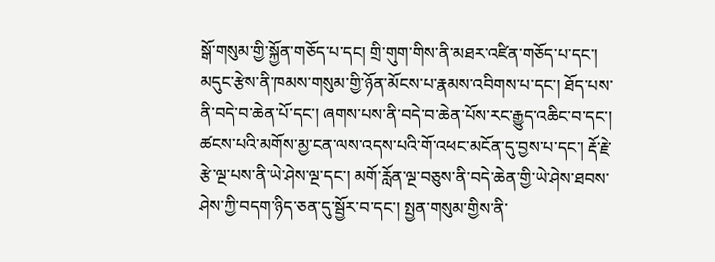སྒོ་གསུམ་གྱི་སྐྱོན་གཅོད་པ་དང། གྲི་གུག་གིས་ནི་མཐར་འཛིན་གཅོད་པ་དང་། མདུང་རྩེས་ནི་ཁམས་གསུམ་གྱི་ཉོན་མོངས་པ་རྣམས་འབིགས་པ་དང་། ཐོད་པས་ནི་བདེ་བ་ཆེན་པོ་དང་། ཞགས་པས་ནི་བདེ་བ་ཆེན་པོས་རང་རྒྱུད་འཆིང་བ་དང་། ཚངས་པའི་མགོས་མྱ་ངན་ལས་འདས་པའི་གོ་འཕང་མངོན་དུ་བྱས་པ་དང་། རྡོ་རྗེ་རྩེ་ལྔ་པས་ནི་ཡེ་ཤེས་ལྔ་དང་། མགོ་རློན་ལྔ་བཅུས་ནི་བདེ་ཆེན་གྱི་ཡེ་ཤེས་ཐབས་ཤེས་ཀྱི་བདག་ཉིད་ཅན་དུ་སྦྱོར་བ་དང་། སྤྱན་གསུམ་གྱིས་ནི་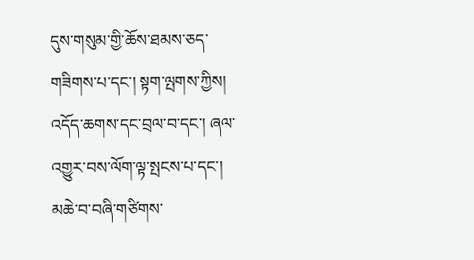དུས་གསུམ་གྱི་ཆོས་ཐམས་ཅད་གཟིགས་པ་དང་། སྟག་ལྤགས་ཀྱིས། འདོད་ཆགས་དང་བྲལ་བ་དང་། ཞལ་འགྱུར་བས་ལོག་ལྟ་སྤངས་པ་དང་། མཆེ་བ་བཞི་གཙིགས་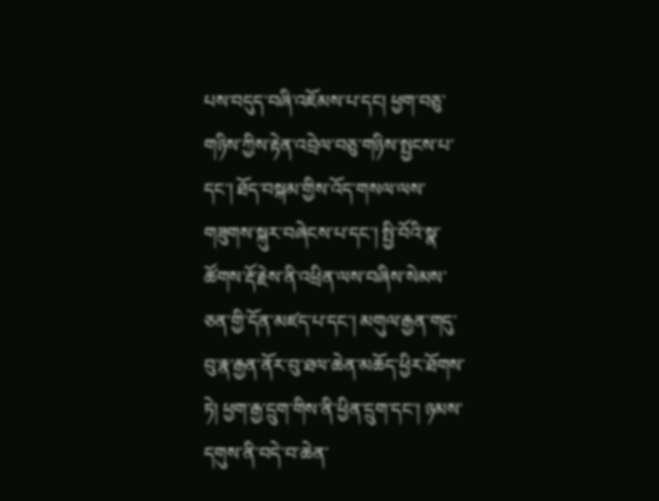པས་བདུད་བཞི་འཇོམས་པ་དང། ཕྱག་བཅུ་གཉིས་ཀྱིས་རྟེན་འབྲེལ་བཅུ་གཉིས་སྤྱངས་པ་དང་། ཐོད་བསྐམ་གྱིས་འོད་གསལ་ལས་གཟུགས་སྐུར་བཞེངས་པ་དང་། སྤྱི་བོའི་སྣ་ཚོགས་རྡོ་རྗེས་ནི་འཕྲིན་ལས་བཞིས་སེམས་ཅན་གྱི་དོན་མཛད་པ་དང་། མགུལ་རྒྱན་གདུ་བུ་རྣ་རྒྱན་ནོར་བུ་ཐལ་ཆེན་མཆོད་ཕྱིར་ཐོགས་ཏེ། ཕྱག་རྒྱ་དྲུག་གིས་ནི་ཕྱིན་དྲུག་དང་། ཉམས་དགུས་ནི་བདེ་བ་ཆེན་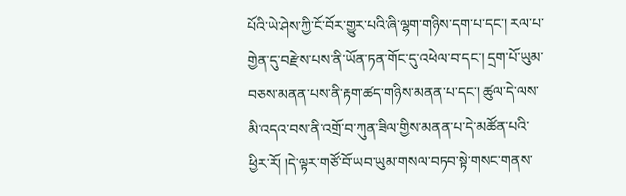པོའི་ཡེ་ཤེས་ཀྱི་ངོ་བོར་གྱུར་པའི་ཞི་ལྷག་གཉིས་དག་པ་དང་། རལ་པ་གྱེན་དུ་བརྫེས་པས་ནི་ཡོན་ཏན་གོང་དུ་འཕེལ་བ་དང་། དྲག་པོ་ཡུམ་བཅས་མནན་པས་ནི་རྟག་ཚད་གཉིས་མནན་པ་དང་། ཚུལ་དེ་ལས་མི་འདའ་བས་ནི་འགྲོ་བ་ཀུན་ཟིལ་གྱིས་མནན་པ་དེ་མཚོན་པའི་ཕྱིར་རོ། །དེ་ལྟར་གཙོ་བོ་ཡབ་ཡུམ་གསལ་བཏབ་སྟེ་གསང་གནས་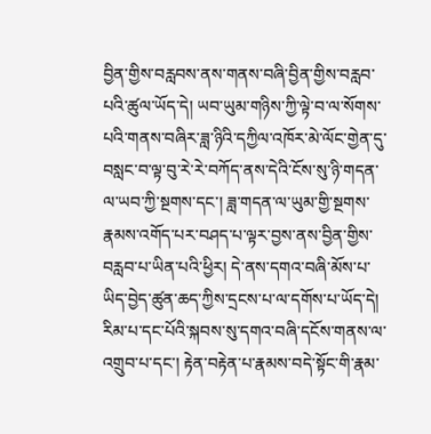བྱིན་གྱིས་བརླབས་ནས་གནས་བཞི་བྱིན་གྱིས་བརླབ་པའི་ཚུལ་ཡོད་དེ། ཡབ་ཡུམ་གཉིས་ཀྱི་ལྟེ་བ་ལ་སོགས་པའི་གནས་བཞིར་ཟླ་ཉིའི་དཀྱིལ་འཁོར་མེ་ལོང་གྱེན་དུ་བསླང་བ་ལྟ་བུ་རེ་རེ་བཀོད་ནས་དེའི་ངོས་སུ་ཉི་གདན་ལ་ཡབ་ཀྱི་སྔགས་དང་། ཟླ་གདན་ལ་ཡུམ་གྱི་སྔགས་རྣམས་འགོད་པར་བཤད་པ་ལྟར་བྱས་ནས་བྱིན་གྱིས་བརླབ་པ་ཡིན་པའི་ཕྱིར། དེ་ནས་དགའ་བཞི་མོས་པ་ཡིད་བྱེད་ཚུན་ཆད་ཀྱིས་དྲངས་པ་ལ་དགོས་པ་ཡོད་དེ། རིམ་པ་དང་པོའི་སྐབས་སུ་དགའ་བཞི་དངོས་གནས་ལ་འགྲུབ་པ་དང་། རྟེན་བརྟེན་པ་རྣམས་བདེ་སྟོང་གི་རྣམ་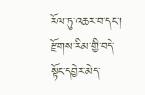རོལ་ཏུ་འཆར་བ་དང་། རྫོགས་རིམ་གྱི་བདེ་སྟོང་དབྱེར་མེད་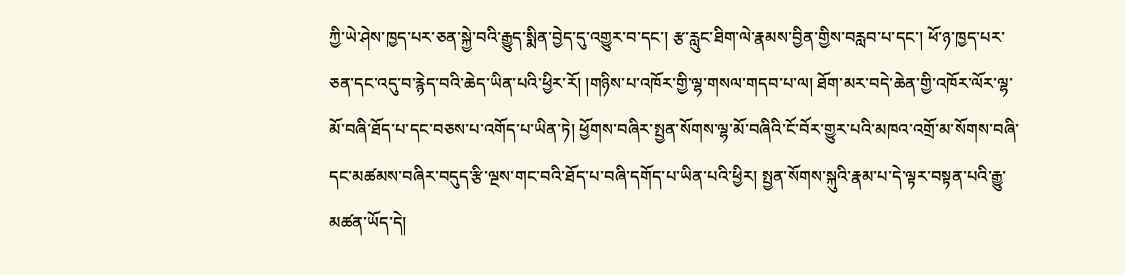ཀྱི་ཡེ་ཤེས་ཁྱད་པར་ཅན་སྐྱེ་བའི་རྒྱུད་སྨིན་བྱེད་དུ་འགྱུར་བ་དང་། རྩ་རླུང་ཐིག་ལེ་རྣམས་བྱིན་གྱིས་བརླབ་པ་དང་། ཕོ་ཉ་ཁྱད་པར་ཅན་དང་འདུ་བ་རྙེད་བའི་ཆེད་ཡིན་པའི་ཕྱིར་རོ། །གཉིས་པ་འཁོར་གྱི་ལྷ་གསལ་གདབ་པ་ལ། ཐོག་མར་བདེ་ཆེན་གྱི་འཁོར་ལོར་ལྷ་མོ་བཞི་ཐོད་པ་དང་བཅས་པ་འགོད་པ་ཡིན་ཏེ། ཕྱོགས་བཞིར་སྤྱན་སོགས་ལྷ་མོ་བཞིའི་ངོ་བོར་གྱུར་པའི་མཁའ་འགྲོ་མ་སོགས་བཞི་དང་མཚམས་བཞིར་བདུད་རྩི་ལྔས་གང་བའི་ཐོད་པ་བཞི་དགོད་པ་ཡིན་པའི་ཕྱིར། སྤྱན་སོགས་སྐུའི་རྣམ་པ་དེ་ལྟར་བསྟན་པའི་རྒྱུ་མཚན་ཡོད་དེ།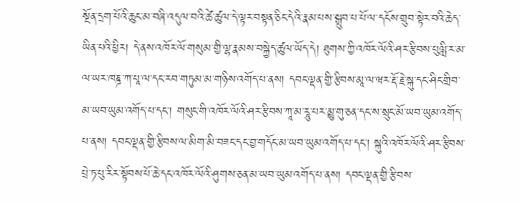སྔོན་དྲག་པོའི་ཆུང་མ་བཞི་འདུལ་བའི་ཚེ་ཚུལ་དེ་ལྟར་བསྟན་ཅིང་དེའི་རྣམ་པས་སྒྲུབ་པ་པོ་ལ་དངོས་གྲུབ་སྟེར་བའི་ཆེད་ཡིན་པའི་ཕྱིར། དེ་ནས་འཁོར་ལོ་གསུམ་གྱི་ལྷ་རྣམས་བསྐྱེད་ཚུལ་ཡོད་དེ། ཐུགས་ཀྱི་འཁོར་ལོའི་ཤར་རྩིབས་པུལླི་ར་མ་ལ་ཡར་ཁཎྜ་ཀ་པཱ་ལ་དང་རབ་གཏུམ་མ་གཉིས་འགོད་པ་ནས། དབང་ལྡན་གྱི་རྩིབས་མཱ་ལ་ཝར་རྡོ་རྗེ་སྐུ་དང་ཤིང་གྲིབ་མ་ཡབ་ཡུམ་འགོད་པ་དང་། གསུང་གི་འཁོར་ལོའི་ཤར་རྩིབས་ཀཱ་མ་རཱུ་པར་མྱུ་གུ་ཅན་དང་ས་སྲུང་མོ་ཡབ་ཡུམ་འགོད་པ་ནས། དབང་ལྡན་གྱི་རྩིབས་ལ་མིག་མི་བཟང་དང་བྱ་གདོང་མ་ཡབ་ཡུམ་འགོད་པ་དང་། སྐུའི་འཁོར་ལོའི་ཤར་རྩིབས་པྲེ་ཏ་པུ་རིར་སྟོབས་པོ་ཆེ་དང་འཁོར་ལོའི་ཤུགས་ཅན་མ་ཡབ་ཡུམ་འགོད་པ་ནས། དབང་ལྡན་གྱི་རྩིབས་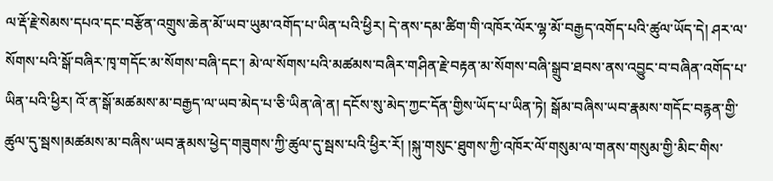ལ་རྡོ་རྗེ་སེམས་དཔའ་དང་བརྩོན་འགྲུས་ཆེན་མོ་ཡབ་ཡུམ་འགོད་པ་ཡིན་པའི་ཕྱིར། དེ་ནས་དམ་ཚིག་གི་འཁོར་ལོར་ལྷ་མོ་བརྒྱད་འགོད་པའི་ཚུལ་ཡོད་དེ། ཤར་ལ་སོགས་པའི་སྒོ་བཞིར་ཁྭ་གདོང་མ་སོགས་བཞི་དང་། མེ་ལ་སོགས་པའི་མཚམས་བཞིར་གཤིན་རྗེ་བརྟན་མ་སོགས་བཞི་སྒྲུབ་ཐབས་ནས་འབྱུང་བ་བཞིན་འགོད་པ་ཡིན་པའི་ཕྱིར། འོ་ན་སྒོ་མཚམས་མ་བརྒྱད་ལ་ཡབ་མེད་པ་ཅི་ཡིན་ཞེ་ན། དངོས་སུ་མེད་ཀྱང་དོན་གྱིས་ཡོད་པ་ཡིན་ཏེ། སྒོམ་བཞིས་ཡབ་རྣམས་གདོང་བརྙན་གྱི་ཚུལ་དུ་སྦས།མཚམས་མ་བཞིས་ཡབ་རྣམས་ཕྱེད་གཟུགས་ཀྱི་ཚུལ་དུ་སྦས་པའི་ཕྱིར་རོ། །སྐུ་གསུང་ཐུགས་ཀྱི་འཁོར་ལོ་གསུམ་ལ་གནས་གསུམ་གྱི་མིང་གིས་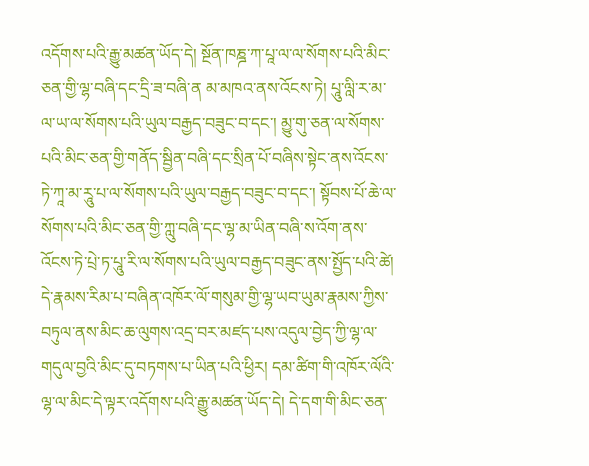འདོགས་པའི་རྒྱུ་མཚན་ཡོད་དེ། སྔོན་ཁཎྜ་ཀ་པཱ་ལ་ལ་སོགས་པའི་མིང་ཅན་གྱི་ལྷ་བཞི་དང་དྲི་ཟ་བཞི་ན མ་མཁའ་ནས་འོངས་ཏེ། པཱུ་ལླི་ར་མ་ལ་ཡ་ལ་སོགས་པའི་ཡུལ་བརྒྱད་བཟུང་བ་དང་། མྱུ་གུ་ཅན་ལ་སོགས་པའི་མིང་ཅན་གྱི་གནོད་སྦྱིན་བཞི་དང་སྲིན་པོ་བཞིས་སྟེང་ནས་འོངས་ཏེ་ཀཱ་མ་རཱུ་པ་ལ་སོགས་པའི་ཡུལ་བརྒྱད་བཟུང་བ་དང་། སྟོབས་པོ་ཆེ་ལ་སོགས་པའི་མིང་ཅན་གྱི་ཀླུ་བཞི་དང་ལྷ་མ་ཡིན་བཞི་ས་འོག་ནས་འོངས་ཏེ་པྲེ་ཏ་པཱུ་རི་ལ་སོགས་པའི་ཡུལ་བརྒྱད་བཟུང་ནས་སྤྱོད་པའི་ཚེ། དེ་རྣམས་རིམ་པ་བཞིན་འཁོར་ལོ་གསུམ་གྱི་ལྷ་ཡབ་ཡུམ་རྣམས་ཀྱིས་བཏུལ་ནས་མིང་ཆ་ལུགས་འདྲ་བར་མཛད་པས་འདུལ་བྱེད་ཀྱི་ལྷ་ལ་གདུལ་བྱའི་མིང་དུ་བཏགས་པ་ཡིན་པའི་ཕྱིར། དམ་ཚིག་གི་འཁོར་ལོའི་ལྷ་ལ་མིང་དེ་ལྟར་འདོགས་པའི་རྒྱུ་མཚན་ཡོད་དེ། དེ་དག་གི་མིང་ཅན་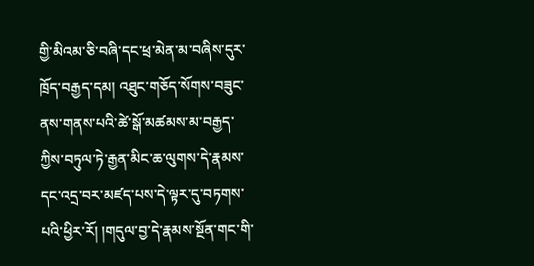གྱི་མིའམ་ཅི་བཞི་དང་ཕྲ་མེན་མ་བཞིས་དུར་ཁྲོད་བརྒྱད་དམ། འཐུང་གཅོད་སོགས་བཟུང་ནས་གནས་པའི་ཚེ་སྒོ་མཚམས་མ་བརྒྱད་ཀྱིས་བཏུལ་ཏེ་རྒྱན་མིང་ཆ་ལུགས་དེ་རྣམས་དང་འདྲ་བར་མཛད་པས་དེ་ལྟར་དུ་བཏགས་པའི་ཕྱིར་རོ། །གདུལ་བྱ་དེ་རྣམས་སྔོན་གང་གི་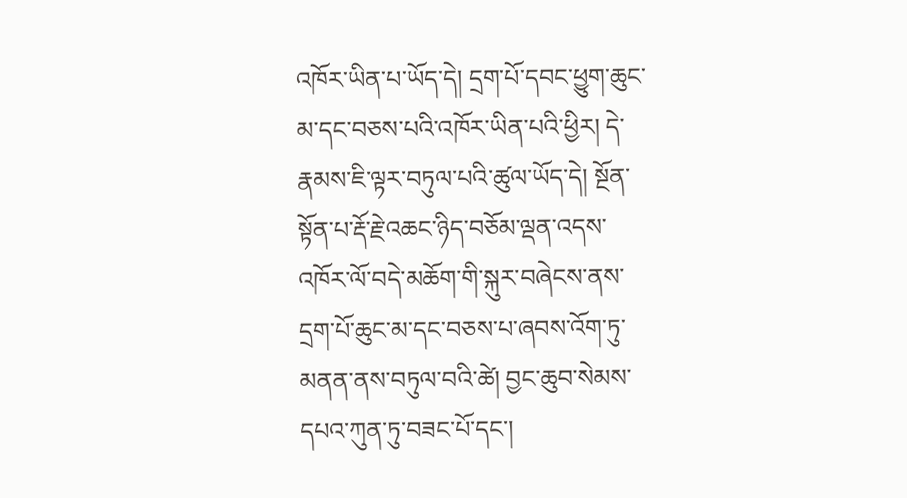འཁོར་ཡིན་པ་ཡོད་དེ། དྲག་པོ་དབང་ཕྱུག་ཆུང་མ་དང་བཅས་པའི་འཁོར་ཡིན་པའི་ཕྱིར། དེ་རྣམས་ཇི་ལྟར་བཏུལ་པའི་ཚུལ་ཡོད་དེ། སྔོན་སྟོན་པ་རྡོ་རྗེ་འཆང་ཉིད་བཅོམ་ལྡན་འདས་འཁོར་ལོ་བདེ་མཆོག་གི་སྐུར་བཞེངས་ནས་དྲག་པོ་ཆུང་མ་དང་བཅས་པ་ཞབས་འོག་ཏུ་མནན་ནས་བཏུལ་བའི་ཚེ། བྱང་ཆུབ་སེམས་དཔའ་ཀུན་ཏུ་བཟང་པོ་དང་།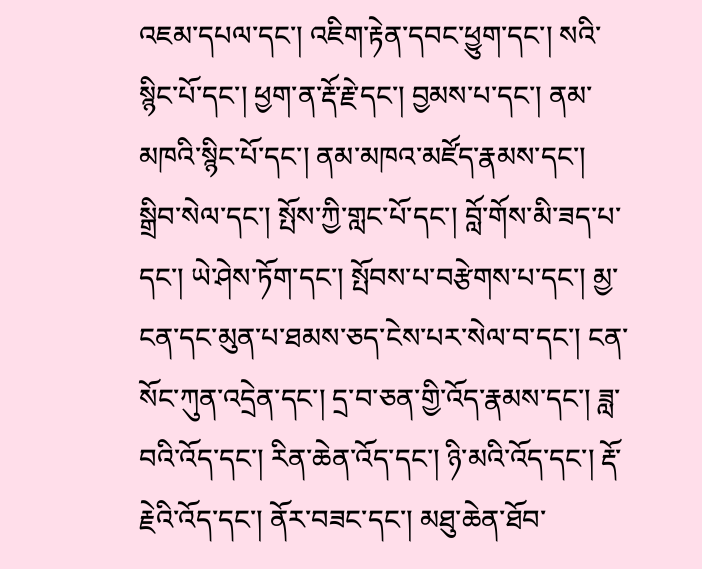འཇམ་དཔལ་དང་། འཇིག་རྟེན་དབང་ཕྱུག་དང་། སའི་སྙིང་པོ་དང་། ཕྱག་ན་རྡོ་རྗེ་དང་། བྱམས་པ་དང་། ནམ་མཁའི་སྙིང་པོ་དང་། ནམ་མཁའ་མཛོད་རྣམས་དང་། སྒྲིབ་སེལ་དང་། སྤོས་ཀྱི་གླང་པོ་དང་། བློ་གོས་མི་ཟད་པ་དང་། ཡེ་ཤེས་ཏོག་དང་། སྤོབས་པ་བརྩེགས་པ་དང་། མྱ་ངན་དང་མུན་པ་ཐམས་ཅད་ངེས་པར་སེལ་བ་དང་། ངན་སོང་ཀུན་འདྲེན་དང་། དྲ་བ་ཅན་གྱི་འོད་རྣམས་དང་། ཟླ་བའི་འོད་དང་། རིན་ཆེན་འོད་དང་། ཉི་མའི་འོད་དང་། རྡོ་རྗེའི་འོད་དང་། ནོར་བཟང་དང་། མཐུ་ཆེན་ཐོབ་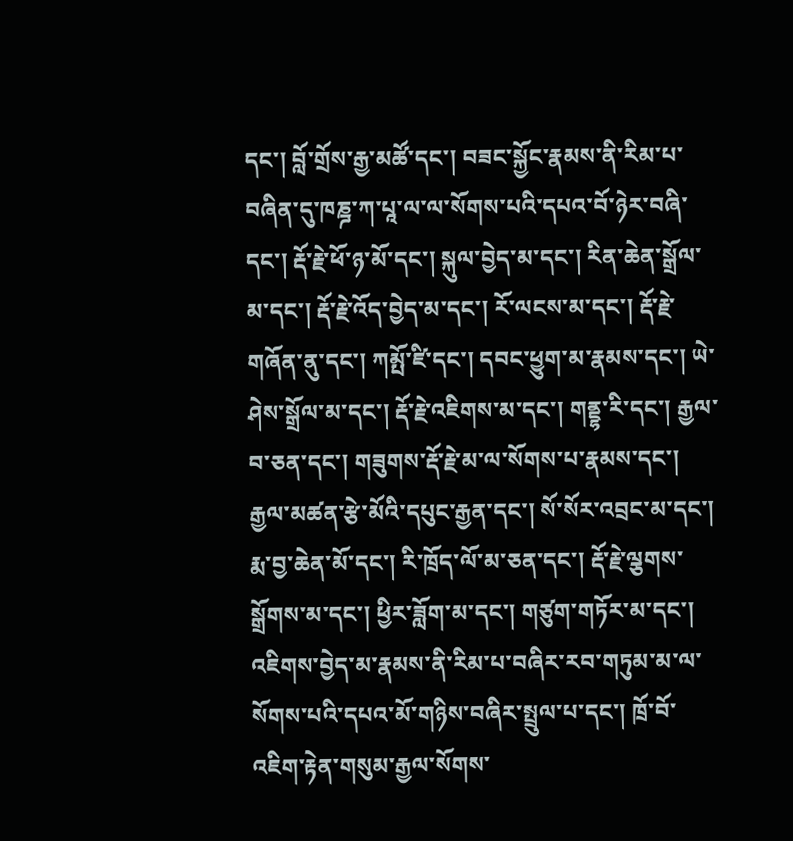དང་། བློ་གྲོས་རྒྱ་མཚོ་དང་། བཟང་སྐྱོང་རྣམས་ནི་རིམ་པ་བཞིན་དུ་ཁཎྜ་ཀ་པཱ་ལ་ལ་སོགས་པའི་དཔའ་བོ་ཉེར་བཞི་དང་། རྡོ་རྗེ་ཕོ་ཉ་མོ་དང་། སྐུལ་བྱེད་མ་དང་། རིན་ཆེན་སྒྲོལ་མ་དང་། རྡོ་རྗེ་འོད་བྱེད་མ་དང་། རོ་ལངས་མ་དང་། རྡོ་རྗེ་གཞོན་ནུ་དང་། ཀམྤོ་ཛི་དང་། དབང་ཕྱུག་མ་རྣམས་དང་། ཡེ་ཤེས་སྒྲོལ་མ་དང་། རྡོ་རྗེ་འཇིགས་མ་དང་། གནྡྷ་རི་དང་། རྒྱལ་བ་ཅན་དང་། གཟུགས་རྡོ་རྗེ་མ་ལ་སོགས་པ་རྣམས་དང་། རྒྱལ་མཚན་རྩེ་མོའི་དཔུང་རྒྱན་དང་། སོ་སོར་འབྲང་མ་དང་། རྨ་བྱ་ཆེན་མོ་དང་། རི་ཁྲོད་ལོ་མ་ཅན་དང་། རྡོ་རྗེ་ལྕགས་སྒྲོགས་མ་དང་། ཕྱིར་ཟློག་མ་དང་། གཙུག་གཏོར་མ་དང་། འཇིགས་བྱེད་མ་རྣམས་ནི་རིམ་པ་བཞིར་རབ་གཏུམ་མ་ལ་སོགས་པའི་དཔའ་མོ་གཉིས་བཞིར་སྤྲུལ་པ་དང་། ཁྲོ་བོ་འཇིག་རྟེན་གསུམ་རྒྱལ་སོགས་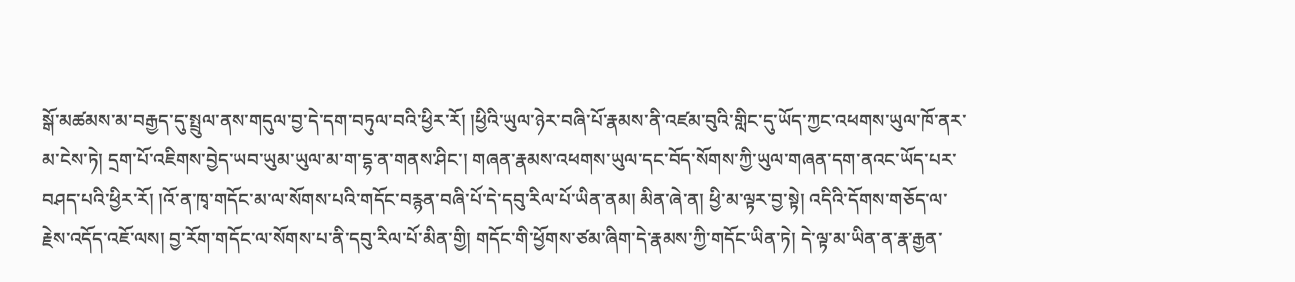སྒོ་མཚམས་མ་བརྒྱད་དུ་སྤྲུལ་ནས་གདུལ་བྱ་དེ་དག་བཏུལ་བའི་ཕྱིར་རོ། །ཕྱིའི་ཡུལ་ཉེར་བཞི་པོ་རྣམས་ནི་འཛམ་བུའི་གླིང་དུ་ཡོད་ཀྱང་འཕགས་ཡུལ་ཁོ་ནར་མ་ངེས་ཏེ། དྲག་པོ་འཇིགས་བྱེད་ཡབ་ཡུམ་ཡུལ་མ་ག་དྷ་ན་གནས་ཤིང་། གཞན་རྣམས་འཕགས་ཡུལ་དང་བོད་སོགས་ཀྱི་ཡུལ་གཞན་དག་ནའང་ཡོད་པར་བཤད་པའི་ཕྱིར་རོ། །འོ་ན་ཁྭ་གདོང་མ་ལ་སོགས་པའི་གདོང་བརྙན་བཞི་པོ་དེ་དབུ་རིལ་པོ་ཡིན་ནམ། མིན་ཞེ་ན། ཕྱི་མ་ལྟར་བྱ་སྟེ། འདིའི་དོགས་གཅོད་ལ་རྗེས་འདོད་འཇོ་ལས། བྱ་རོག་གདོང་ལ་སོགས་པ་ནི་དབུ་རིལ་པོ་མིན་གྱི། གདོང་གི་ཕྱོགས་ཙམ་ཞིག་དེ་རྣམས་ཀྱི་གདོང་ཡིན་ཏེ། དེ་ལྟ་མ་ཡིན་ན་རྣ་རྒྱན་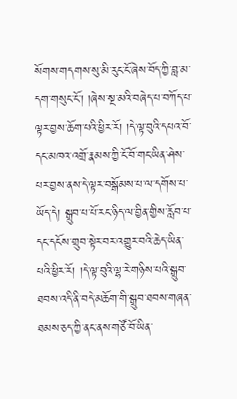སོགས་གདགས་སུ་མི་རུང་ངོ་ཞེས་བོད་ཀྱི་བླ་མ་དག་གསུང་ངོ་། །ཞེས་སྔ་མའི་བཞེད་པ་བཀོད་པ་ལྟར་བྱས་ཆོག་པའི་ཕྱིར་རོ། །དེ་ལྟ་བུའི་དཔའ་བོ་དང་མཁའ་འགྲོ་རྣམས་ཀྱི་ངོ་བོ་གང་ཡིན་ཤེས་པར་བྱས་ནས་དེ་ལྟར་བསྒོམས་པ་ལ་དགོས་པ་ཡོད་དེ། སྒྲུབ་པ་པོ་རང་ཉིད་ལ་བྱིན་གྱིས་རློབ་པ་དང་དངོས་གྲུབ་སྟེར་བར་འགྱུར་བའི་ཆེད་ཡིན་པའི་ཕྱིར་རོ། །དེ་ལྟ་བུའི་ལྷ་རེ་གཉིས་པའི་སྒྲུབ་ཐབས་འདི་ནི་བདེ་མཆོག་གི་སྒྲུབ་ཐབས་གཞན་ཐམས་ཅད་ཀྱི་ནང་ནས་གཙོ་བོ་ཡིན་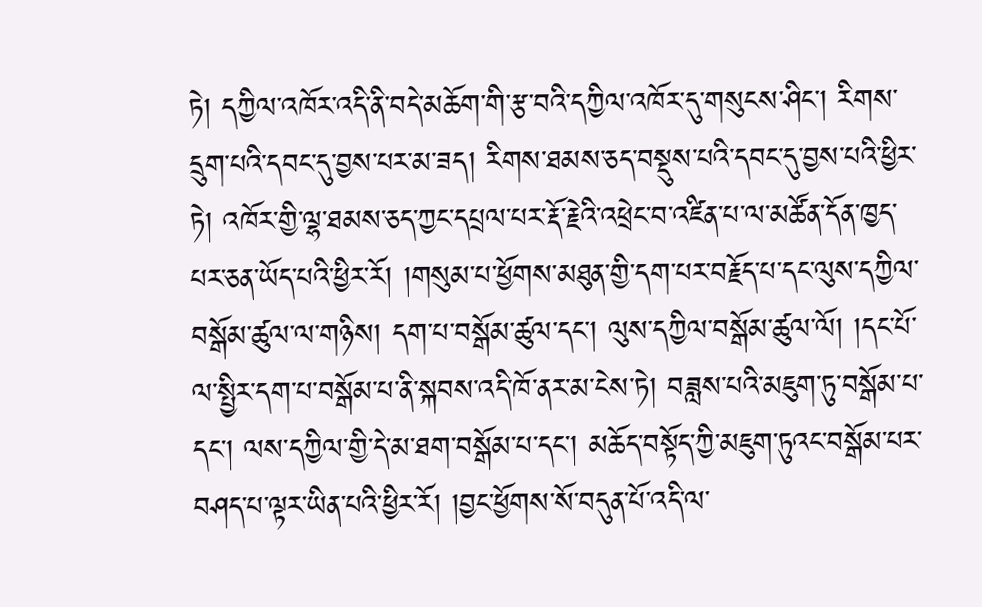ཏེ། དཀྱིལ་འཁོར་འདི་ནི་བདེ་མཆོག་གི་རྩ་བའི་དཀྱིལ་འཁོར་དུ་གསུངས་ཤིང་། རིགས་དྲུག་པའི་དབང་དུ་བྱས་པར་མ་ཟད། རིགས་ཐམས་ཅད་བསྡུས་པའི་དབང་དུ་བྱས་པའི་ཕྱིར་ཏེ། འཁོར་གྱི་ལྷ་ཐམས་ཅད་ཀྱང་དཔྲལ་པར་རྡོ་རྗེའི་འཕྲེང་བ་འཛིན་པ་ལ་མཚོན་དོན་ཁྱད་པར་ཅན་ཡོད་པའི་ཕྱིར་རོ། །གསུམ་པ་ཕྱོགས་མཐུན་གྱི་དག་པར་བརྗོད་པ་དང་ལུས་དཀྱིལ་བསྒོམ་ཚུལ་ལ་གཉིས། དག་པ་བསྒོམ་ཚུལ་དང་། ལུས་དཀྱིལ་བསྒོམ་ཚུལ་ལོ། །དང་པོ་ལ་སྤྱིར་དག་པ་བསྒོམ་པ་ནི་སྐབས་འདི་ཁོ་ནར་མ་ངེས་ཏེ། བཟླས་པའི་མཇུག་ཏུ་བསྒོམ་པ་དང་། ལས་དཀྱིལ་གྱི་དེ་མ་ཐག་བསྒོམ་པ་དང་། མཆོད་བསྟོད་ཀྱི་མཇུག་ཏུའང་བསྒོམ་པར་བཤད་པ་ལྟར་ཡིན་པའི་ཕྱིར་རོ། །བྱང་ཕྱོགས་སོ་བདུན་པོ་འདི་ལ་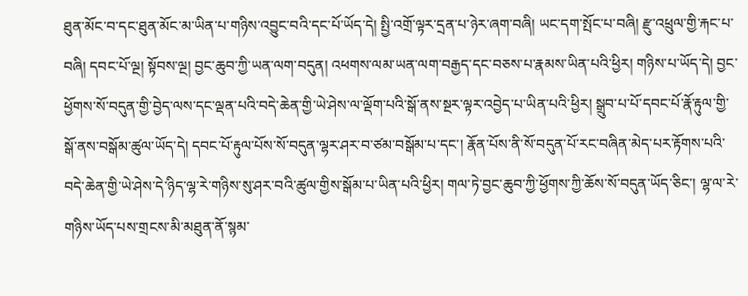ཐུན་མོང་བ་དང་ཐུན་མོང་མ་ཡིན་པ་གཉིས་འབྱུང་བའི་དང་པོ་ཡོད་དེ། སྤྱི་འགྲོ་ལྟར་དྲན་པ་ཉེར་ཞག་བཞི། ཡང་དག་སྤོང་པ་བཞི། རྫུ་འཕྲུལ་གྱི་རྐང་པ་བཞི། དབང་པོ་ལྔ། སྟོབས་ལྔ། བྱང་ཆུབ་ཀྱི་ཡན་ལག་བདུན། འཕགས་ལམ་ཡན་ལག་བརྒྱད་དང་བཅས་པ་རྣམས་ཡིན་པའི་ཕྱིར། གཉིས་པ་ཡོད་དེ། བྱང་ཕྱོགས་སོ་བདུན་གྱི་བྱེད་ལས་དང་ལྡན་པའི་བདེ་ཆེན་གྱི་ཡེ་ཤེས་ལ་ལྡོག་པའི་སྒོ་ནས་སྔར་ལྟར་འབྱེད་པ་ཡིན་པའི་ཕྱིར། སྒྲུབ་པ་པོ་དབང་པོ་རྣོ་རྟུལ་གྱི་སྒོ་ནས་བསྒོམ་ཚུལ་ཡོད་དེ། དབང་པོ་རྟུལ་པོས་སོ་བདུན་ལྷར་ཤར་བ་ཙམ་བསྒོམ་པ་དང་། རྣོན་པོས་ནི་སོ་བདུན་པོ་རང་བཞིན་མེད་པར་རྟོགས་པའི་བདེ་ཆེན་གྱི་ཡེ་ཤེས་དེ་ཉིད་ལྷ་རེ་གཉིས་སུ་ཤར་བའི་ཚུལ་གྱིས་སྒོམ་པ་ཡིན་པའི་ཕྱིར། གལ་ཏེ་བྱང་ཆུབ་ཀྱི་ཕྱོགས་ཀྱི་ཆོས་སོ་བདུན་ཡོད་ཅིང་། ལྷ་ལ་རེ་གཉིས་ཡོད་པས་གྲངས་མི་མཐུན་ནོ་སྙམ་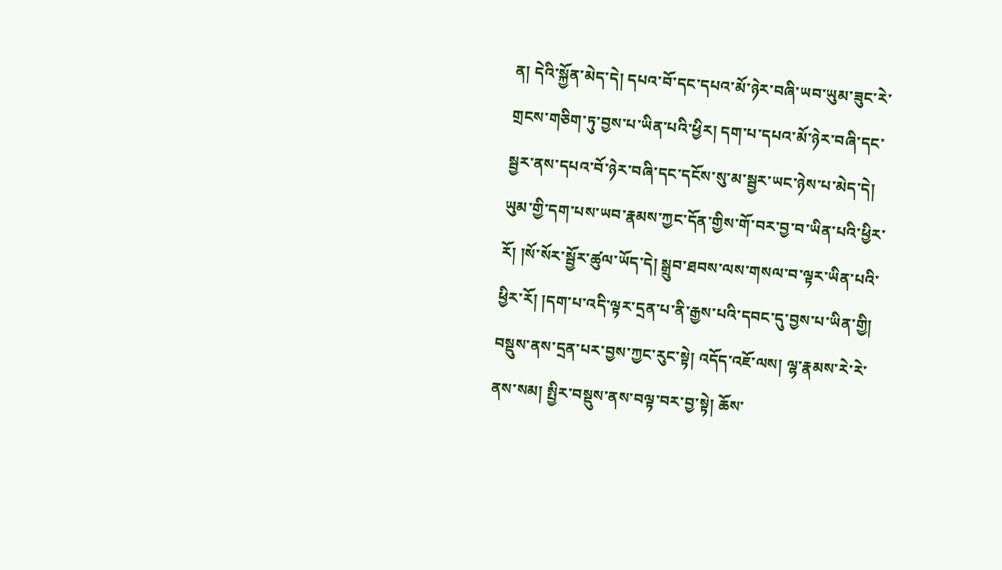ན། དེའི་སྐྱོན་མེད་དེ། དཔའ་བོ་དང་དཔའ་མོ་ཉེར་བཞི་ཡབ་ཡུམ་ཟུང་རེ་གྲངས་གཅིག་ཏུ་བྱས་པ་ཡིན་པའི་ཕྱིར། དག་པ་དཔའ་མོ་ཉེར་བཞི་དང་སྦྱར་ནས་དཔའ་བོ་ཉེར་བཞི་དང་དངོས་སུ་མ་སྦྱར་ཡང་ཉེས་པ་མེད་དེ། ཡུམ་གྱི་དག་པས་ཡབ་རྣམས་ཀྱང་དོན་གྱིས་གོ་བར་བྱ་བ་ཡིན་པའི་ཕྱིར་རོ། །སོ་སོར་སྦྱོར་ཚུལ་ཡོད་དེ། སྒྲུབ་ཐབས་ལས་གསལ་བ་ལྟར་ཡིན་པའི་ཕྱིར་རོ། །དག་པ་འདི་ལྟར་དྲན་པ་ནི་རྒྱས་པའི་དབང་དུ་བྱས་པ་ཡིན་གྱི། བསྡུས་ནས་དྲན་པར་བྱས་ཀྱང་རུང་སྟེ། འདོད་འཇོ་ལས། ལྷ་རྣམས་རེ་རེ་ནས་སམ། སྤྱིར་བསྡུས་ནས་བལྟ་བར་བྱ་སྟེ། ཆོས་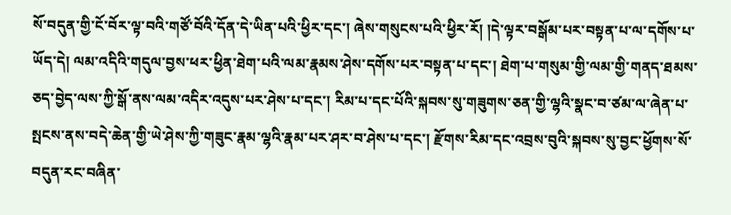སོ་བདུན་གྱི་ངོ་བོར་ལྟ་བའི་གཙོ་བོའི་དོན་དེ་ཡིན་པའི་ཕྱིར་དང་། ཞེས་གསུངས་པའི་ཕྱིར་རོ། །དེ་ལྟར་བསྒོམ་པར་བསྟན་པ་ལ་དགོས་པ་ཡོད་དེ། ལམ་འདིའི་གདུལ་བྱས་ཕར་ཕྱིན་ཐེག་པའི་ལམ་རྣམས་ཤེས་དགོས་པར་བསྟན་པ་དང་། ཐེག་པ་གསུམ་གྱི་ལམ་གྱི་གནད་ཐམས་ཅད་བྱེད་ལས་ཀྱི་སྒོ་ནས་ལམ་འདིར་འདུས་པར་ཤེས་པ་དང་། རིམ་པ་དང་པོའི་སྐབས་སུ་གཟུགས་ཅན་གྱི་ལྷའི་སྣང་བ་ཙམ་ལ་ཞེན་པ་སྤངས་ནས་བདེ་ཆེན་གྱི་ཡེ་ཤེས་ཀྱི་གཟུང་རྣམ་ལྷའི་རྣམ་པར་ཤར་བ་ཤེས་པ་དང་། རྫོགས་རིམ་དང་འབྲས་བུའི་སྐབས་སུ་བྱང་ཕྱོགས་སོ་བདུན་རང་བཞིན་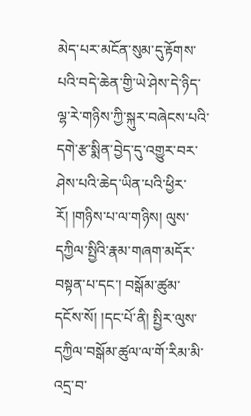མེད་པར་མངོན་སུམ་དུ་རྟོགས་པའི་བདེ་ཆེན་གྱི་ཡེ་ཤེས་དེ་ཉིད་ལྷ་རེ་གཉིས་ཀྱི་སྐུར་བཞེངས་པའི་དགེ་རྩ་སྨིན་བྱེད་དུ་འགྱུར་བར་ཤེས་པའི་ཆེད་ཡིན་པའི་ཕྱིར་རོ། །གཉིས་པ་ལ་གཉིས། ལུས་དཀྱིལ་སྤྱིའི་རྣམ་གཞག་མདོར་བསྟན་པ་དང་། བསྒོམ་ཚུམ་དངོས་སོ། །དང་པོ་ནི། སྤྱིར་ལུས་དཀྱིལ་བསྒོམ་ཚུལ་ལ་གོ་རིམ་མི་འདྲ་བ་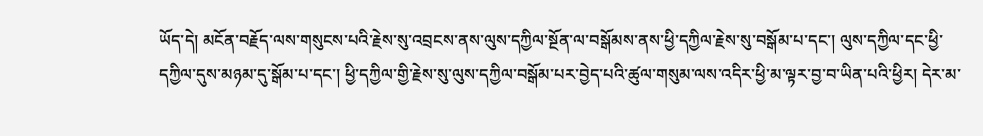ཡོད་དེ། མངོན་བརྗོད་ལས་གསུངས་པའི་རྗེས་སུ་འབྲངས་ནས་ལུས་དཀྱིལ་སྔོན་ལ་བསྒོམས་ནས་ཕྱི་དཀྱིལ་རྗེས་སུ་བསྒོམ་པ་དང་། ལུས་དཀྱིལ་དང་ཕྱི་དཀྱིལ་དུས་མཉམ་དུ་སྒོམ་པ་དང་། ཕྱི་དཀྱིལ་གྱི་རྗེས་སུ་ལུས་དཀྱིལ་བསྒོམ་པར་བྱེད་པའི་ཚུལ་གསུམ་ལས་འདིར་ཕྱི་མ་ལྟར་བྱ་བ་ཡིན་པའི་ཕྱིར། དེར་མ་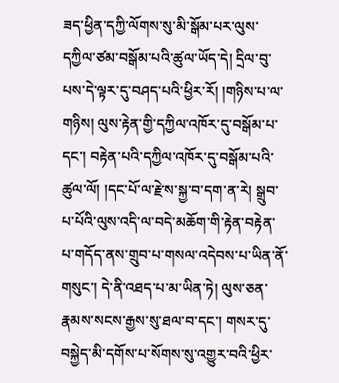ཟད་ཕྱིན་དཀྱི་ལོགས་སུ་མི་སྒོམ་པར་ལུས་དཀྱིལ་ཙམ་བསྒོམ་པའི་ཚུལ་ཡོད་དེ། དྲིལ་བུ་པས་དེ་ལྟར་དུ་བཤད་པའི་ཕྱིར་རོ། །གཉིས་པ་ལ་གཉིས། ལུས་རྟེན་གྱི་དཀྱིལ་འཁོར་དུ་བསྒོམ་པ་དང་། བརྟེན་པའི་དཀྱིལ་འཁོར་དུ་བསྒོམ་པའི་ཚུལ་ལོ། །དང་པོ་ལ་རྗེ་ས་སྐྱ་བ་དག་ན་རེ། སྒྲུབ་པ་པོའི་ལུས་འདི་ལ་བདེ་མཆོག་གི་རྟེན་བརྟེན་པ་གདོད་ནས་གྲུབ་པ་གསལ་འདེབས་པ་ཡིན་ནོ་གསུང་། དེ་ནི་འཐད་པ་མ་ཡིན་ཏེ། ལུས་ཅན་རྣམས་སངས་རྒྱས་སུ་ཐལ་བ་དང་། གསར་དུ་བསྐྱེད་མི་དགོས་པ་སོགས་སུ་འགྱུར་བའི་ཕྱིར་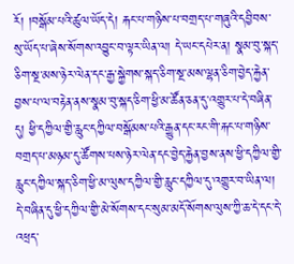རོ། །བསྒོམ་པའི་ཚུལ་ཡོད་དེ། རྐང་པ་གཉིས་པ་བགྲད་པ་གཞུའི་དབྱིབས་སུ་ཡོད་པ་ཞེས་སོགས་འབྱུང་བ་ལྟར་ཡིན་ལ། དེ་ཡང་དཔེར་ན། སྣམ་བུ་སྐད་ཅིག་སྔ་མས་ཉེར་ལེན་དང་རྒྱ་སྐྱེགས་སྐད་ཅིག་སྔ་མས་ལྷན་ཅིག་བྱེད་རྐྱེན་བྱས་པ་ལ་བརྟེན་ནས་སྣམ་བུ་སྐད་ཅིག་ཕྱི་མ་ཚོན་ཅན་དུ་འགྱུར་པ་དེ་བཞིན་དུ། ཕྱི་དཀྱིལ་གྱི་རླུང་དཀྱིལ་བསྒོམས་པའི་རྒྱུན་དང་རང་གི་རྐང་པ་གཉིས་བགྲད་པ་མཉམ་དུ་ཚོགས་པས་ཉེར་ལེན་དང་བྱེད་རྐྱེན་བྱས་ནས་ཕྱི་དཀྱིལ་གྱི་རླུང་དཀྱིལ་སྐད་ཅིག་ཕྱི་མ་ལུས་དཀྱིལ་གྱི་རླུང་དཀྱིལ་དུ་འགྱུར་བ་ཡིན་ལ། དེ་བཞིན་དུ་ཕྱི་དཀྱིལ་གྱི་མེ་སོགས་དང་སུམ་མདོ་སོགས་ལུས་ཀྱི་ཆ་དེ་དང་དེ་འཕྲད་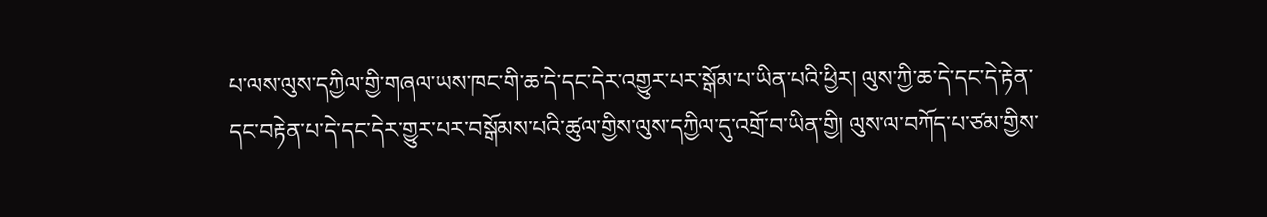པ་ལས་ལུས་དཀྱིལ་གྱི་གཞལ་ཡས་ཁང་གི་ཆ་དེ་དང་དེར་འགྱུར་པར་སྒོམ་པ་ཡིན་པའི་ཕྱིར། ལུས་ཀྱི་ཆ་དེ་དང་དེ་རྟེན་དང་བརྟེན་པ་དེ་དང་དེར་གྱུར་པར་བསྒོམས་པའི་ཚུལ་གྱིས་ལུས་དཀྱིལ་དུ་འགྲོ་བ་ཡིན་གྱི། ལུས་ལ་བཀོད་པ་ཙམ་གྱིས་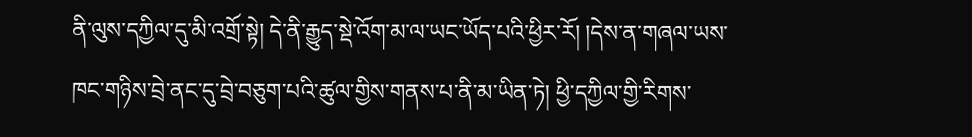ནི་ལུས་དཀྱིལ་དུ་མི་འགྲོ་སྟེ། དེ་ནི་རྒྱུད་སྡེ་འོག་མ་ལ་ཡང་ཡོད་པའི་ཕྱིར་རོ། །དེས་ན་གཞལ་ཡས་ཁང་གཉིས་བྲེ་ནང་དུ་བྲེ་བཅུག་པའི་ཚུལ་གྱིས་གནས་པ་ནི་མ་ཡིན་ཏེ། ཕྱི་དཀྱིལ་གྱི་རིགས་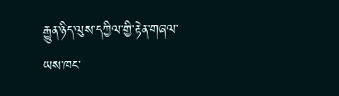རྒྱུན་ཉིད་ལུས་དཀྱིལ་གྱི་རྟེན་གཞལ་ཡས་ཁང་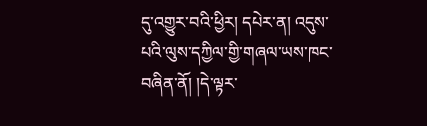དུ་འགྱུར་བའི་ཕྱིར། དཔེར་ན། འདུས་པའི་ལུས་དཀྱིལ་གྱི་གཞལ་ཡས་ཁང་བཞིན་ནོ། །དེ་ལྟར་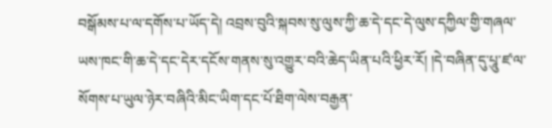བསྒོམས་པ་ལ་དགོས་པ་ཡོད་དེ། འབྲས་བུའི་སྐབས་སུ་ལུས་ཀྱི་ཆ་དེ་དང་དེ་ལུས་དཀྱིལ་གྱི་གཞལ་ཡས་ཁང་གི་ཆ་དེ་དང་དེར་དངོས་གནས་སུ་འགྱུར་བའི་ཆེད་ཡིན་པའི་ཕྱིར་རོ། །དེ་བཞིན་དུ་པཱུ་ཛ་ལ་སོགས་པ་ཡུལ་ཉེར་བཞིའི་མིང་ཡིག་དང་པོ་ཐིག་ལེས་བརྒྱན་